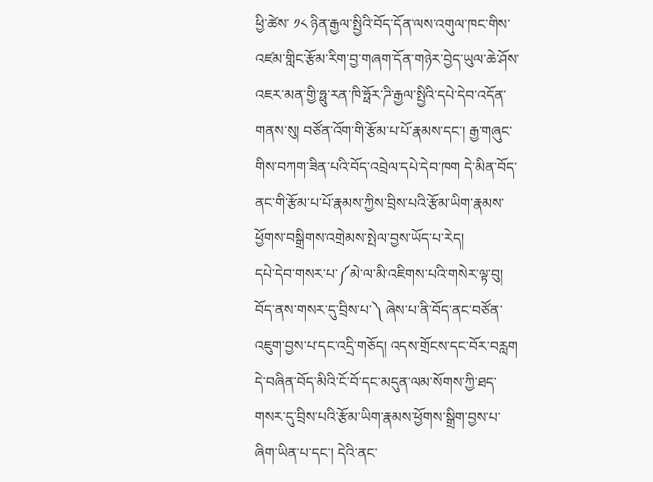ཕྱི་ཚེས་ ༡༨ ཉིན་རྒྱལ་སྤྱིའི་བོད་དོན་ལས་འགུལ་ཁང་གིས་འཛམ་གླིང་རྩོམ་རིག་བྱ་གཞག་དོན་གཉེར་བྱེད་ཡུལ་ཆེ་ཤོས་འཇར་མན་གྱི་ཧྥུ་རན་ཁི་ཧྥོར་ཌི་རྒྱལ་སྤྱིའི་དཔེ་དེབ་འདོན་གནས་སུ། བཙོན་འོག་གི་རྩོམ་པ་པོ་རྣམས་དང་། རྒྱ་གཞུང་གིས་བཀག་ཟིན་པའི་བོད་འབྲེལ་དཔེ་དེབ་ཁག དེ་མིན་བོད་ནང་གི་རྩོམ་པ་པོ་རྣམས་ཀྱིས་བྲིས་པའི་རྩོམ་ཡིག་རྣམས་ཕྱོགས་བསྒྲིགས་འགྲེམས་སྤེལ་བྱས་ཡོད་པ་རེད།
དཔེ་དེབ་གསར་པ་༼མེ་ལ་མི་འཇིགས་པའི་གསེར་ལྟ་བུ། བོད་ནས་གསར་དུ་བྲིས་པ་༽ ཞེས་པ་ནི་བོད་ནང་བཙོན་འཇུག་བྱས་པ་དང་འདྲི་གཅོད། འདས་གྲོངས་དང་བོར་བརླག དེ་བཞིན་བོད་མིའི་ངོ་བོ་དང་མདུན་ལམ་སོགས་ཀྱི་ཐད་གསར་དུ་བྲིས་པའི་རྩོམ་ཡིག་རྣམས་ཕྱོགས་སྒྲིག་བྱས་པ་ཞིག་ཡིན་པ་དང་། དེའི་ནང་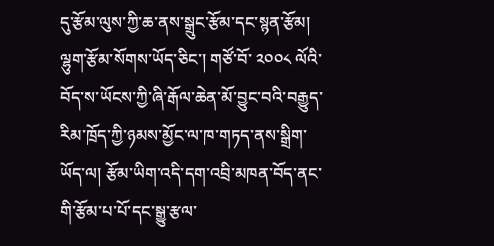དུ་རྩོམ་ལུས་ཀྱི་ཆ་ནས་སྒྲུང་རྩོམ་དང་སྙན་རྩོམ། ལྷུག་རྩོམ་སོགས་ཡོད་ཅིང་། གཙོ་བོ་ ༢༠༠༨ ལོའི་བོད་ས་ཡོངས་ཀྱི་ཞི་རྒོལ་ཆེན་མོ་བྱུང་བའི་བརྒྱུད་རིམ་ཁྲོད་ཀྱི་ཉམས་མྱོང་ལ་ཁ་གཏད་ནས་སྒྲིག་ཡོད་ལ། རྩོམ་ཡིག་འདི་དག་འབྲི་མཁན་བོད་ནང་གི་རྩོམ་པ་པོ་དང་སྒྱུ་རྩལ་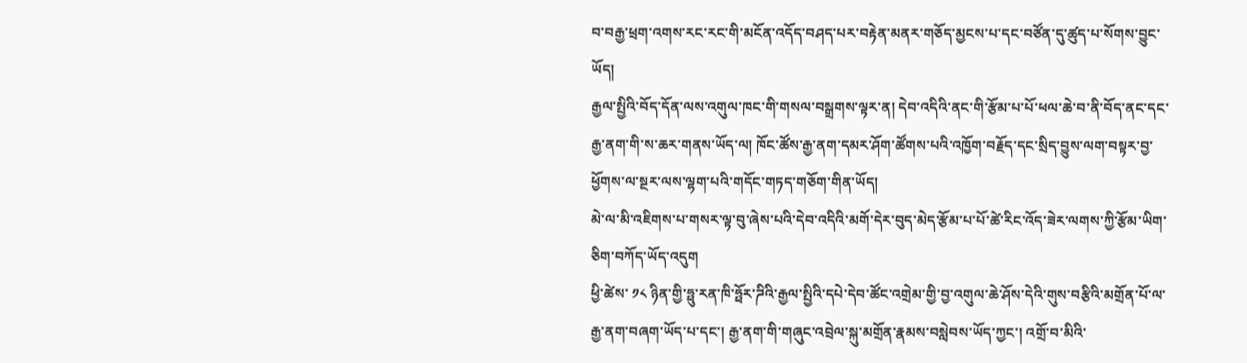བ་བརྒྱ་ཕྲག་འགས་རང་རང་གི་མངོན་འདོད་བཤད་པར་བརྟེན་མནར་གཅོད་མྱངས་པ་དང་བཙོན་དུ་ཚུད་པ་སོགས་བྱུང་ཡོད།
རྒྱལ་སྤྱིའི་བོད་དོན་ལས་འགུལ་ཁང་གི་གསལ་བསྒྲགས་ལྟར་ན། དེབ་འདིའི་ནང་གི་རྩོམ་པ་པོ་ཕལ་ཆེ་བ་ནི་བོད་ནང་དང་རྒྱ་ནག་གི་ས་ཆར་གནས་ཡོད་ལ། ཁོང་ཚོས་རྒྱ་ནག་དམར་ཤོག་ཚོགས་པའི་འཁྱོག་བརྗོད་དང་སྲིད་བྱུས་ལག་བསྟར་བྱ་ཕྱོགས་ལ་སྔར་ལས་ལྷག་པའི་གདོང་གཏད་གཅོག་གིན་ཡོད།
མེ་ལ་མི་འཇིགས་པ་གསར་ལྟ་བུ་ཞེས་པའི་དེབ་འདིའི་མགོ་དེར་བུད་མེད་རྩོམ་པ་པོ་ཚེ་རིང་འོད་ཟེར་ལགས་ཀྱི་རྩོམ་ཡིག་ཅིག་བཀོད་ཡོད་འདུག
ཕྱི་ཚེས་ ༡༨ ཉིན་གྱི་ཧྥུ་རན་ཁི་ཧྥོར་ཌིའི་རྒྱལ་སྤྱིའི་དཔེ་དེབ་ཚོང་འགྲེམ་གྱི་བྱ་འགུལ་ཆེ་ཤོས་དེའི་གུས་བརྩིའི་མགྲོན་པོ་ལ་རྒྱ་ནག་བཞག་ཡོད་པ་དང་། རྒྱ་ནག་གི་གཞུང་འབྲེལ་སྐུ་མགྲོན་རྣམས་བསླེབས་ཡོད་ཀྱང་། འགྲོ་བ་མིའི་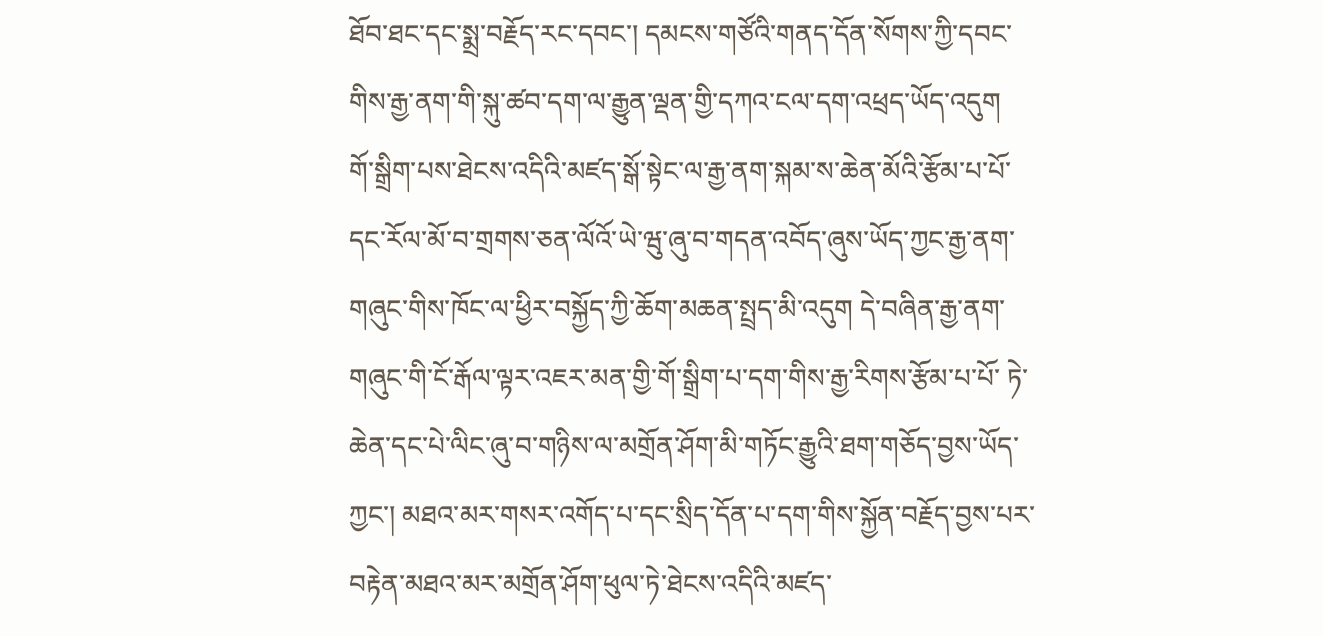ཐོབ་ཐང་དང་སྨྲ་བརྗོད་རང་དབང་། དམངས་གཙོའི་གནད་དོན་སོགས་ཀྱི་དབང་གིས་རྒྱ་ནག་གི་སྐུ་ཚབ་དག་ལ་རྒྱུན་ལྡན་གྱི་དཀའ་ངལ་དག་འཕྲད་ཡོད་འདུག
གོ་སྒྲིག་པས་ཐེངས་འདིའི་མཛད་སྒོ་སྟེང་ལ་རྒྱ་ནག་སྐམ་ས་ཆེན་མོའི་རྩོམ་པ་པོ་དང་རོལ་མོ་བ་གྲགས་ཅན་ལོའོ་ཡེ་ཝུ་ཞུ་བ་གདན་འབོད་ཞུས་ཡོད་ཀྱང་རྒྱ་ནག་གཞུང་གིས་ཁོང་ལ་ཕྱིར་བསྐྱོད་ཀྱི་ཆོག་མཆན་སྤྲད་མི་འདུག དེ་བཞིན་རྒྱ་ནག་གཞུང་གི་ངོ་རྒོལ་ལྟར་འཇར་མན་གྱི་གོ་སྒྲིག་པ་དག་གིས་རྒྱ་རིགས་རྩོམ་པ་པོ་ ཏེ་ཆེན་དང་པེ་ལིང་ཞུ་བ་གཉིས་ལ་མགྲོན་ཤོག་མི་གཏོང་རྒྱུའི་ཐག་གཅོད་བྱས་ཡོད་ཀྱང་། མཐའ་མར་གསར་འགོད་པ་དང་སྲིད་དོན་པ་དག་གིས་སྐྱོན་བརྗོད་བྱས་པར་བརྟེན་མཐའ་མར་མགྲོན་ཤོག་ཕུལ་ཏེ་ཐེངས་འདིའི་མཛད་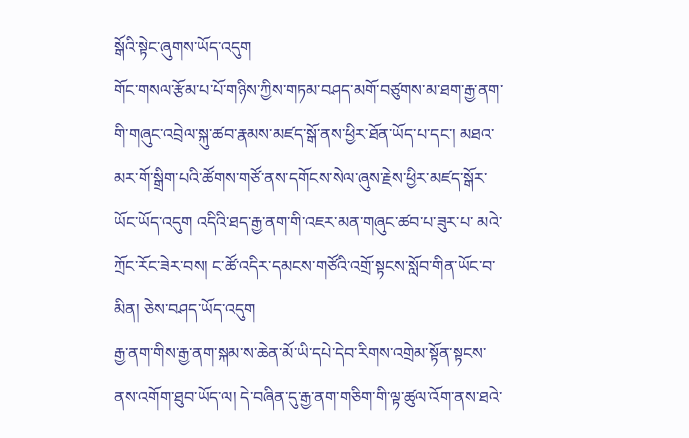སྒོའི་སྟེང་ཞུགས་ཡོད་འདུག
གོང་གསལ་རྩོམ་པ་པོ་གཉིས་ཀྱིས་གཏམ་བཤད་མགོ་བཙུགས་མ་ཐག་རྒྱ་ནག་གི་གཞུང་འབྲེལ་སྐུ་ཚབ་རྣམས་མཛད་སྒོ་ནས་ཕྱིར་ཐོན་ཡོད་པ་དང་། མཐའ་མར་གོ་སྒྲིག་པའི་ཚོགས་གཙོ་ནས་དགོངས་སེལ་ཞུས་རྗེས་ཕྱིར་མཛད་སྒོར་ཡོང་ཡོད་འདུག འདིའི་ཐད་རྒྱ་ནག་གི་འཇར་མན་གཞུང་ཚབ་པ་ཟུར་པ་ མའེ་ཀྲོང་རོང་ཟེར་བས། ང་ཚོ་འདིར་དམངས་གཙོའི་འགྲོ་སྟངས་སློབ་གིན་ཡོང་བ་མིན། ཅེས་བཤད་ཡོད་འདུག
རྒྱ་ནག་གིས་རྒྱ་ནག་སྐམ་ས་ཆེན་མོ་ཡི་དཔེ་དེབ་རིགས་འགྲེམ་སྟོན་སྟངས་ནས་འགོག་ཐུབ་ཡོད་ལ། དེ་བཞིན་དུ་རྒྱ་ནག་གཅིག་གི་ལྟ་ཚུལ་འོག་ནས་ཐའེ་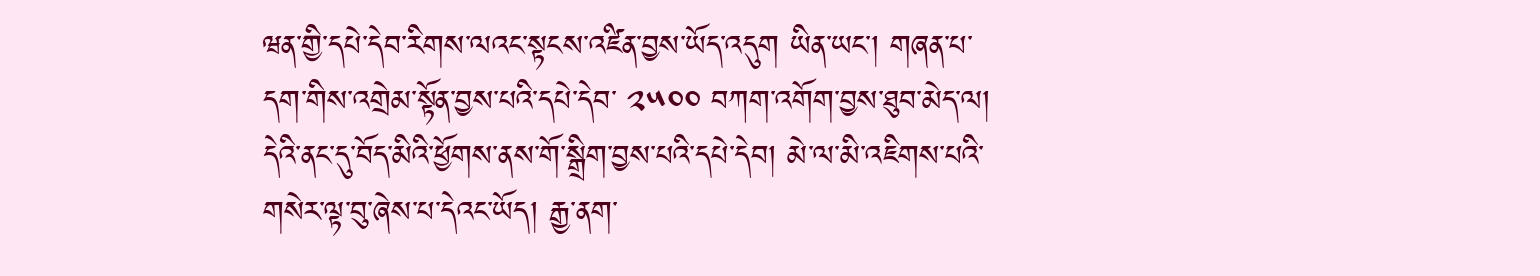ཝན་གྱི་དཔེ་དེབ་རིགས་ལའང་སྟངས་འཛིན་བྱས་ཡོད་འདུག ཡིན་ཡང་། གཞན་པ་དག་གིས་འགྲེམ་སྟོན་བྱས་པའི་དཔེ་དེབ་ ༢༥༠༠ བཀག་འགོག་བྱས་ཐུབ་མེད་ལ། དེའི་ནང་དུ་བོད་མིའི་ཕྱོགས་ནས་གོ་སྒྲིག་བྱས་པའི་དཔེ་དེབ། མེ་ལ་མི་འཇིགས་པའི་གསེར་ལྟ་བུ་ཞེས་པ་དེའང་ཡོད། རྒྱ་ནག་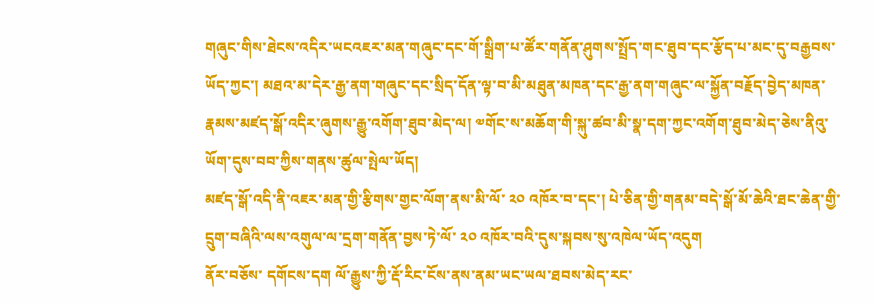གཞུང་གིས་ཐེངས་འདིར་ཡངའཇར་མན་གཞུང་དང་གོ་སྒྲིག་པ་ཚོར་གནོན་ཤུགས་སྤྲོད་གང་ཐུབ་དང་རྩོད་པ་མང་དུ་བརྒྱབས་ཡོད་ཀྱང་། མཐའ་མ་དེར་རྒྱ་ནག་གཞུང་དང་སྲིད་དོན་ལྟ་བ་མི་མཐུན་མཁན་དང་རྒྱ་ནག་གཞུང་ལ་སྐྱོན་བརྗོད་བྱེད་མཁན་རྣམས་མཛད་སྒོ་འདིར་ཞུགས་རྒྱུ་འགོག་ཐུབ་མེད་ལ། ༧གོང་ས་མཆོག་གི་སྐུ་ཚབ་མི་སྣ་དག་ཀྱང་འགོག་ཐུབ་མེད་ཅེས་ནིའུ་ཡོག་དུས་བབ་ཀྱིས་གནས་ཚུལ་སྤེལ་ཡོད།
མཛད་སྒོ་འདི་ནི་འཇར་མན་གྱི་རྩིགས་གྱང་ལོག་ནས་མི་ལོ་ ༢༠ འཁོར་བ་དང་། པེ་ཅིན་གྱི་གནམ་བདེ་སྒོ་མོ་ཆེའི་ཐང་ཆེན་གྱི་དྲུག་བཞིའི་ལས་འགུལ་ལ་དྲག་གནོན་བྱས་ཏེ་ལོ་ ༢༠ འཁོར་བའི་དུས་སྐབས་སུ་འཁེལ་ཡོད་འདུག
ནོར་བཅོས་ དགོངས་དག ལོ་རྒྱུས་ཀྱི་རྡོ་རིང་ངོས་ནས་ནམ་ཡང་ཡལ་ཐབས་མེད་རང་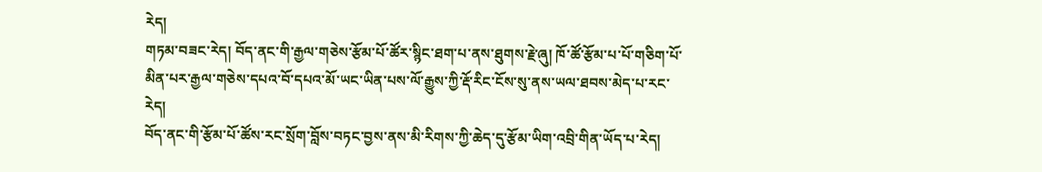རེད།
གཏམ་བཟང་རེད། བོད་ནང་གི་རྒྱལ་གཅེས་རྩོམ་པོ་ཚོར་སྙིང་ཐག་པ་ནས་ཐུགས་རྗེ་ཞུ། ཁོ་ཚོ་རྩོམ་པ་པོ་གཅིག་པོ་མིན་པར་རྒྱལ་གཅེས་དཔའ་བོ་དཔའ་མོ་ཡང་ཡིན་པས་ལོ་རྒྱུས་ཀྱི་རྡོ་རིང་ངོས་སུ་ནས་ཡལ་ཐབས་མེད་པ་རང་རེད།
བོད་ནང་གི་རྩོམ་པོ་ཚོས་རང་སྲོག་བློས་བཏང་བྱས་ནས་མི་རིགས་ཀྱི་ཆེད་དུ་རྩོམ་ཡིག་འབྲི་གིན་ཡོད་པ་རེད།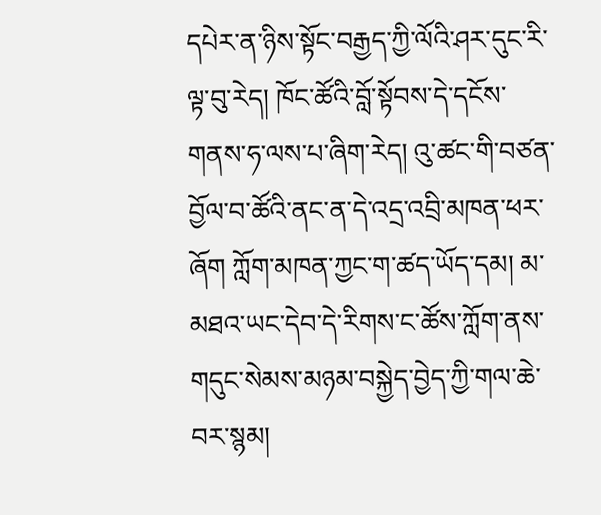དཔེར་ན་ཉིས་སྟོང་བརྒྱད་ཀྱི་ལོའི་ཤར་དུང་རི་ལྟ་བུ་རེད། ཁོང་ཚོའི་བློ་སྟོབས་དེ་དངོས་གནས་ཧ་ལས་པ་ཞིག་རེད། འུ་ཚང་གི་བཙན་བྱོལ་བ་ཚོའི་ནང་ན་དེ་འདྲ་འབྲི་མཁན་ཕར་ཞོག ཀློག་མཁན་ཀྱང་ག་ཚད་ཡོད་དམ། མ་མཐའ་ཡང་དེབ་དེ་རིགས་ང་ཚོས་ཀློག་ནས་གདུང་སེམས་མཉམ་བསྐྱེད་བྱེད་ཀྱི་གལ་ཆེ་བར་སྙམ།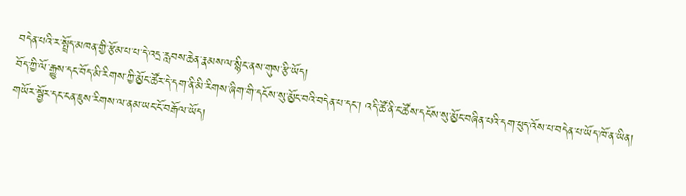བདེན་པའི་ར་སྤྲོད་མཁན་གྱི་རྩོམ་པ་པ་དེ་འདྲ་རླབས་ཆེན་རྣམས་ལ་སྙིང་ནས་གུས་རྩི་ཡོད།
བོད་ཀྱི་ལོ་རྒྱུས་དང་བོད་མི་རིགས་ཀྱི་མྱོང་ཚོར་དེ་དག་ནི་མི་རིགས་ཞིག་གི་དངོས་སུ་མྱོང་བའི་བདེན་པ་དང་། འདི་ཚོ་ནི་ང་ཚོས་དངོས་སུ་མྱོང་བཞིན་པའི་དག་ཕུད་འོས་པ་བདེན་པ་ཡོད་ཁོ་ན་ཡིན།
གཡོར་སྦྱོར་དང་ངན་ཇུས་རིགས་ལ་ནམ་ཡང་ངོ་བརྒོལ་ཡོད།